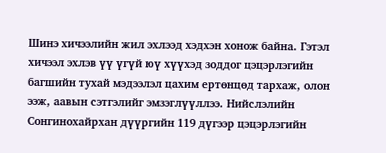Шинэ хичээлийн жил эхлээд хэдхэн хонож байна. Гэтэл хичээл эхлэв үү үгүй юү хүүхэд зоддог цэцэрлэгийн багшийн тухай мэдээлэл цахим ертөнцөд тархаж, олон ээж, аавын сэтгэлийг эмзэглүүллээ. Нийслэлийн Сонгинохайрхан дүүргийн 119 дүгээр цэцэрлэгийн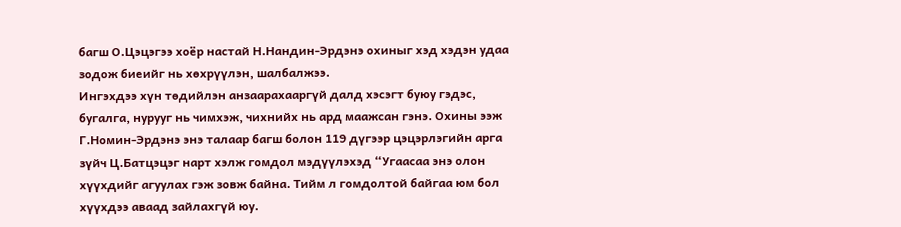багш О.Цэцэгээ хоёр настай Н.Нандин-Эрдэнэ охиныг хэд хэдэн удаа зодож биеийг нь хөхрүүлэн, шалбалжээ.
Ингэхдээ хүн төдийлэн анзаарахааргүй далд хэсэгт буюу гэдэс, бугалга, нурууг нь чимхэж, чихнийх нь ард маажсан гэнэ. Охины ээж Г.Номин-Эрдэнэ энэ талаар багш болон 119 дүгээр цэцэрлэгийн арга зүйч Ц.Батцэцэг нарт хэлж гомдол мэдүүлэхэд “Угаасаа энэ олон хүүхдийг агуулах гэж зовж байна. Тийм л гомдолтой байгаа юм бол хүүхдээ аваад зайлахгүй юу.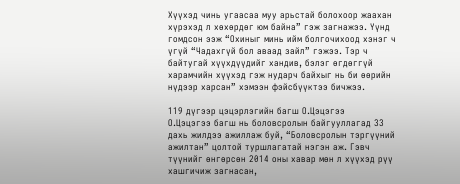Хүүхэд чинь угаасаа муу арьстай болохоор жаахан хүрэхэд л хөхөрдөг юм байна” гэж загнажээ. Үүнд гомдсон ээж “Охиныг минь ийм болгочихоод хэнэг ч үгүй “Чадахгүй бол аваад зайл” гэжээ. Тэр ч байтугай хүүхдүүдийг хандив, бэлэг өгдөггүй харамчийн хүүхэд гэж нударч байхыг нь би өөрийн нүдээр харсан” хэмээн фэйсбүүктээ бичжээ.

119 дүгээр цэцэрлэгийн багш О.Цэцэгээ
О.Цэцэгээ багш нь боловсролын байгууллагад 33 дахь жилдээ ажиллаж буй, “Боловсролын тэргүүний ажилтан” цолтой туршлагатай нэгэн аж. Гэвч түүнийг өнгөрсөн 2014 оны хавар мөн л хүүхэд рүү хашгичиж загнасан,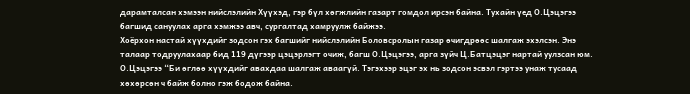дарамталсан хэмээн нийслэлийн Хүүхэд, гэр бүл хөгжлийн газарт гомдол ирсэн байна. Тухайн үед О.Цэцэгээ багшид сануулах арга хэмжээ авч, сургалтад хамруулж байжээ.
Хоёрхон настай хүүхдийг зодсон гэх багшийг нийслэлийн Боловсролын газар өчигдрөөс шалгаж эхэлсэн. Энэ талаар тодруулахаар бид 119 дүгээр цэцэрлэгт очиж, багш О.Цэцэгээ, арга зүйч Ц.Батцэцэг нартай уулзсан юм. О.Цэцэгээ “Би өглөө хүүхдийг авахдаа шалгаж аваагүй. Тэгэхээр эцэг эх нь зодсон эсвэл гэртээ унаж тусаад хөхөрсөн ч байж болно гэж бодож байна.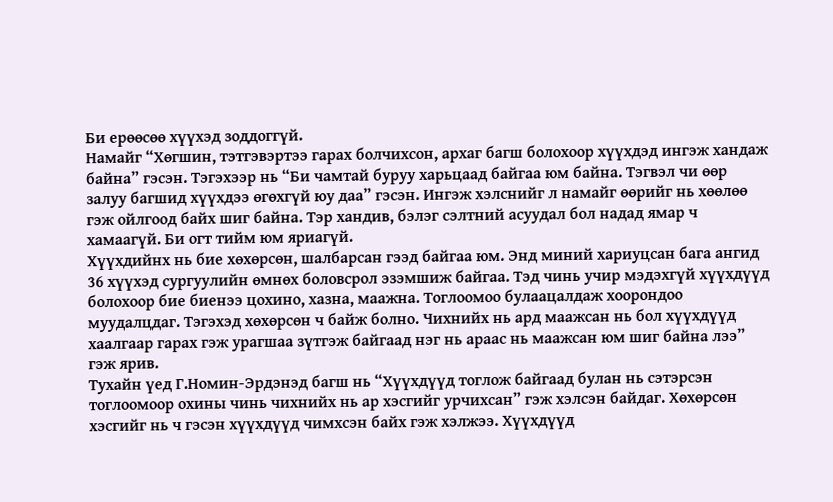Би ерөөсөө хүүхэд зоддоггүй.
Намайг “Хөгшин, тэтгэвэртээ гарах болчихсон, архаг багш болохоор хүүхдэд ингэж хандаж байна” гэсэн. Тэгэхээр нь “Би чамтай буруу харьцаад байгаа юм байна. Тэгвэл чи өөр залуу багшид хүүхдээ өгөхгүй юу даа” гэсэн. Ингэж хэлснийг л намайг өөрийг нь хөөлөө гэж ойлгоод байх шиг байна. Тэр хандив, бэлэг сэлтний асуудал бол надад ямар ч хамаагүй. Би огт тийм юм яриагүй.
Хүүхдийнх нь бие хөхөрсөн, шалбарсан гээд байгаа юм. Энд миний хариуцсан бага ангид 36 хүүхэд сургуулийн өмнөх боловсрол эзэмшиж байгаа. Тэд чинь учир мэдэхгүй хүүхдүүд болохоор бие биенээ цохино, хазна, маажна. Тоглоомоо булаацалдаж хоорондоо муудалцдаг. Тэгэхэд хөхөрсөн ч байж болно. Чихнийх нь ард маажсан нь бол хүүхдүүд хаалгаар гарах гэж урагшаа зүтгэж байгаад нэг нь араас нь маажсан юм шиг байна лээ” гэж ярив.
Тухайн үед Г.Номин-Эрдэнэд багш нь “Хүүхдүүд тоглож байгаад булан нь сэтэрсэн тоглоомоор охины чинь чихнийх нь ар хэсгийг урчихсан” гэж хэлсэн байдаг. Хөхөрсөн хэсгийг нь ч гэсэн хүүхдүүд чимхсэн байх гэж хэлжээ. Хүүхдүүд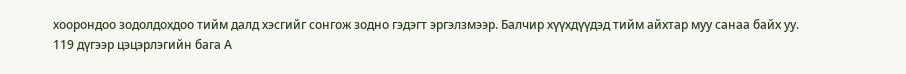хоорондоо зодолдохдоо тийм далд хэсгийг сонгож зодно гэдэгт эргэлзмээр. Балчир хүүхдүүдэд тийм айхтар муу санаа байх уу.
119 дүгээр цэцэрлэгийн бага А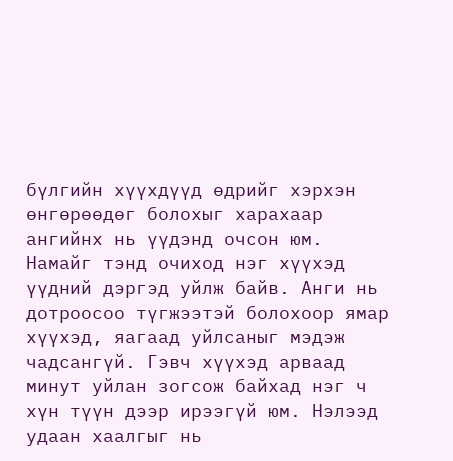бүлгийн хүүхдүүд өдрийг хэрхэн өнгөрөөдөг болохыг харахаар ангийнх нь үүдэнд очсон юм. Намайг тэнд очиход нэг хүүхэд үүдний дэргэд уйлж байв. Анги нь дотроосоо түгжээтэй болохоор ямар хүүхэд, яагаад уйлсаныг мэдэж чадсангүй. Гэвч хүүхэд арваад минут уйлан зогсож байхад нэг ч хүн түүн дээр ирээгүй юм. Нэлээд удаан хаалгыг нь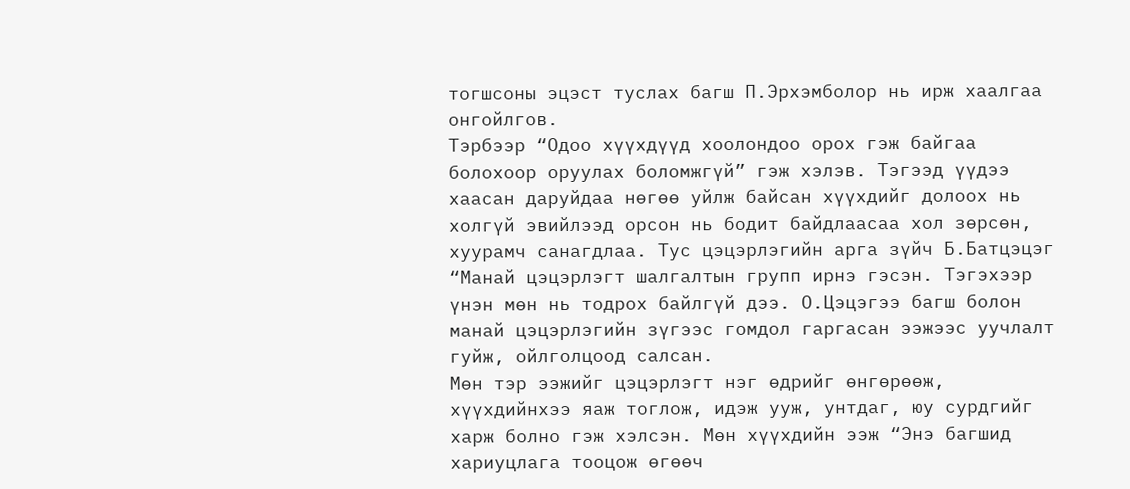тогшсоны эцэст туслах багш П.Эрхэмболор нь ирж хаалгаа онгойлгов.
Тэрбээр “Одоо хүүхдүүд хоолондоо орох гэж байгаа болохоор оруулах боломжгүй” гэж хэлэв. Тэгээд үүдээ хаасан даруйдаа нөгөө уйлж байсан хүүхдийг долоох нь холгүй эвийлээд орсон нь бодит байдлаасаа хол зөрсөн, хуурамч санагдлаа. Тус цэцэрлэгийн арга зүйч Б.Батцэцэг “Манай цэцэрлэгт шалгалтын групп ирнэ гэсэн. Тэгэхээр үнэн мөн нь тодрох байлгүй дээ. О.Цэцэгээ багш болон манай цэцэрлэгийн зүгээс гомдол гаргасан ээжээс уучлалт гуйж, ойлголцоод салсан.
Мөн тэр ээжийг цэцэрлэгт нэг өдрийг өнгөрөөж, хүүхдийнхээ яаж тоглож, идэж ууж, унтдаг, юу сурдгийг харж болно гэж хэлсэн. Мөн хүүхдийн ээж “Энэ багшид хариуцлага тооцож өгөөч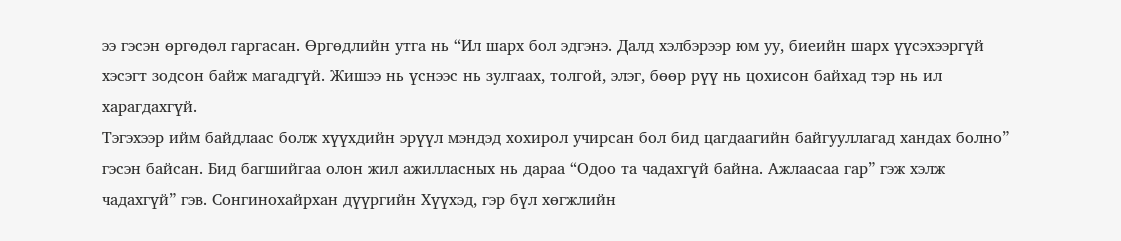ээ гэсэн өргөдөл гаргасан. Өргөдлийн утга нь “Ил шарх бол эдгэнэ. Далд хэлбэрээр юм уу, биеийн шарх үүсэхээргүй хэсэгт зодсон байж магадгүй. Жишээ нь үснээс нь зулгаах, толгой, элэг, бөөр рүү нь цохисон байхад тэр нь ил харагдахгүй.
Тэгэхээр ийм байдлаас болж хүүхдийн эрүүл мэндэд хохирол учирсан бол бид цагдаагийн байгууллагад хандах болно” гэсэн байсан. Бид багшийгаа олон жил ажилласных нь дараа “Одоо та чадахгүй байна. Ажлаасаа гар” гэж хэлж чадахгүй” гэв. Сонгинохайрхан дүүргийн Хүүхэд, гэр бүл хөгжлийн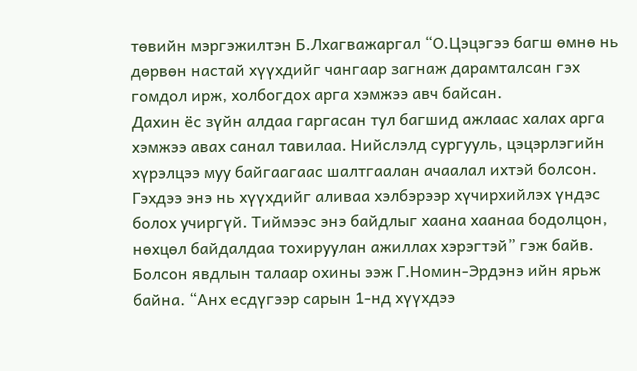төвийн мэргэжилтэн Б.Лхагважаргал “О.Цэцэгээ багш өмнө нь дөрвөн настай хүүхдийг чангаар загнаж дарамталсан гэх гомдол ирж, холбогдох арга хэмжээ авч байсан.
Дахин ёс зүйн алдаа гаргасан тул багшид ажлаас халах арга хэмжээ авах санал тавилаа. Нийслэлд сургууль, цэцэрлэгийн хүрэлцээ муу байгаагаас шалтгаалан ачаалал ихтэй болсон. Гэхдээ энэ нь хүүхдийг аливаа хэлбэрээр хүчирхийлэх үндэс болох учиргүй. Тиймээс энэ байдлыг хаана хаанаа бодолцон, нөхцөл байдалдаа тохируулан ажиллах хэрэгтэй” гэж байв.
Болсон явдлын талаар охины ээж Г.Номин-Эрдэнэ ийн ярьж байна. “Анх есдүгээр сарын 1-нд хүүхдээ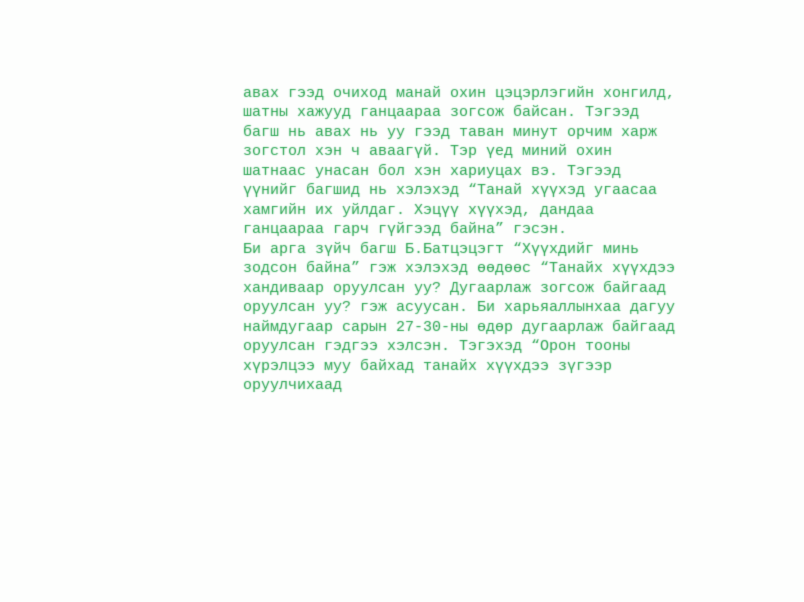авах гээд очиход манай охин цэцэрлэгийн хонгилд, шатны хажууд ганцаараа зогсож байсан. Тэгээд багш нь авах нь уу гээд таван минут орчим харж зогстол хэн ч аваагүй. Тэр үед миний охин шатнаас унасан бол хэн хариуцах вэ. Тэгээд үүнийг багшид нь хэлэхэд “Танай хүүхэд угаасаа хамгийн их уйлдаг. Хэцүү хүүхэд, дандаа ганцаараа гарч гүйгээд байна” гэсэн.
Би арга зүйч багш Б.Батцэцэгт “Хүүхдийг минь зодсон байна” гэж хэлэхэд өөдөөс “Танайх хүүхдээ хандиваар оруулсан уу? Дугаарлаж зогсож байгаад оруулсан уу? гэж асуусан. Би харьяаллынхаа дагуу наймдугаар сарын 27-30-ны өдөр дугаарлаж байгаад оруулсан гэдгээ хэлсэн. Тэгэхэд “Орон тооны хүрэлцээ муу байхад танайх хүүхдээ зүгээр оруулчихаад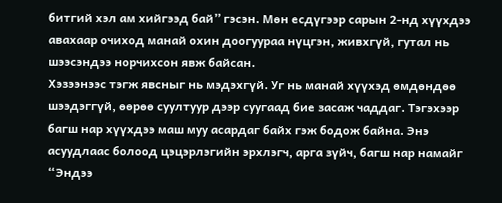битгий хэл ам хийгээд бай” гэсэн. Мөн есдүгээр сарын 2-нд хүүхдээ авахаар очиход манай охин доогуураа нүцгэн, живхгүй, гутал нь шээсэндээ норчихсон явж байсан.
Хэзээнээс тэгж явсныг нь мэдэхгүй. Уг нь манай хүүхэд өмдөндөө шээдэггүй, өөрөө суултуур дээр суугаад бие засаж чаддаг. Тэгэхээр багш нар хүүхдээ маш муу асардаг байх гэж бодож байна. Энэ асуудлаас болоод цэцэрлэгийн эрхлэгч, арга зүйч, багш нар намайг “Эндээ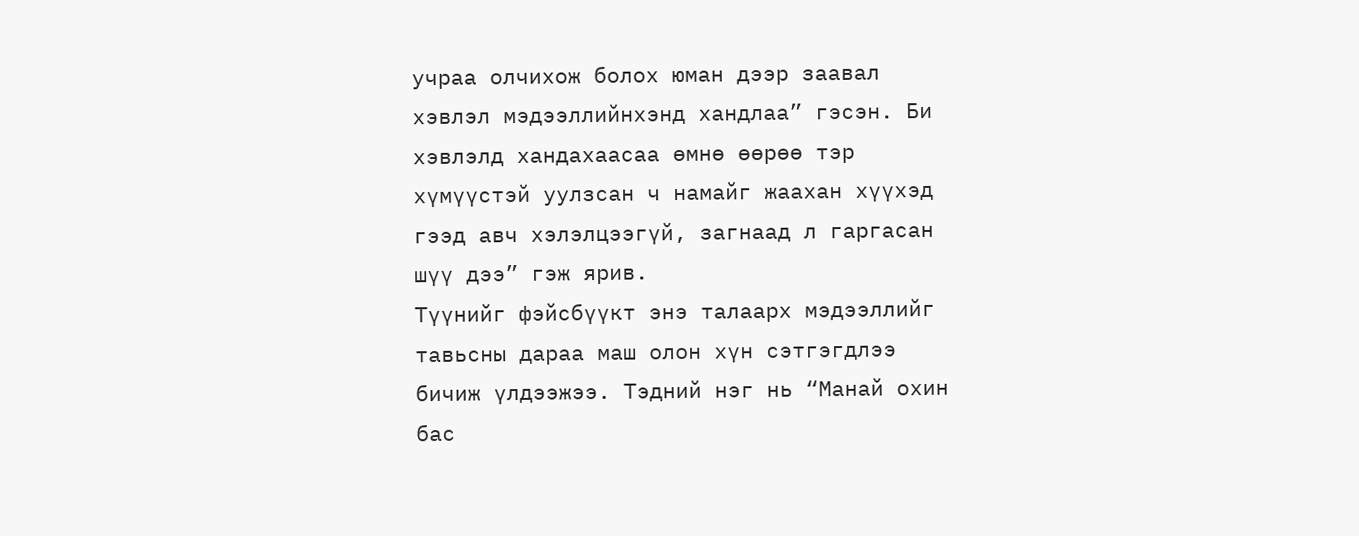учраа олчихож болох юман дээр заавал хэвлэл мэдээллийнхэнд хандлаа” гэсэн. Би хэвлэлд хандахаасаа өмнө өөрөө тэр хүмүүстэй уулзсан ч намайг жаахан хүүхэд гээд авч хэлэлцээгүй, загнаад л гаргасан шүү дээ” гэж ярив.
Түүнийг фэйсбүүкт энэ талаарх мэдээллийг тавьсны дараа маш олон хүн сэтгэгдлээ бичиж үлдээжээ. Тэдний нэг нь “Манай охин бас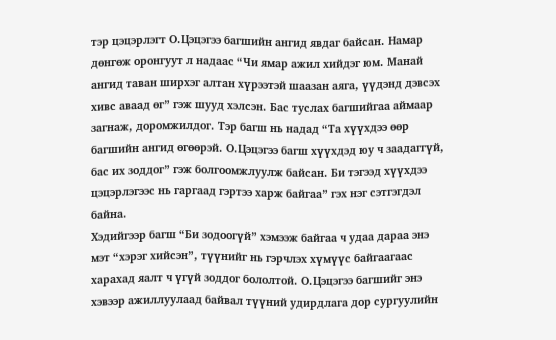тэр цэцэрлэгт О.Цэцэгээ багшийн ангид явдаг байсан. Намар дөнгөж оронгуут л надаас “Чи ямар ажил хийдэг юм. Манай ангид таван ширхэг алтан хүрээтэй шаазан аяга, үүдэнд дэвсэх хивс аваад өг” гэж шууд хэлсэн. Бас туслах багшийгаа аймаар загнаж, доромжилдог. Тэр багш нь надад “Та хүүхдээ өөр багшийн ангид өгөөрэй. О.Цэцэгээ багш хүүхдэд юу ч заадаггүй, бас их зоддог” гэж болгоомжлуулж байсан. Би тэгээд хүүхдээ цэцэрлэгээс нь гаргаад гэртээ харж байгаа” гэх нэг сэтгэгдэл байна.
Хэдийгээр багш “Би зодоогүй” хэмээж байгаа ч удаа дараа энэ мэт “хэрэг хийсэн”, түүнийг нь гэрчлэх хүмүүс байгаагаас харахад яалт ч үгүй зоддог бололтой. О.Цэцэгээ багшийг энэ хэвээр ажиллуулаад байвал түүний удирдлага дор сургуулийн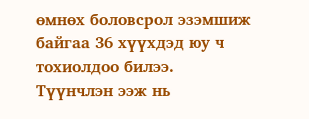өмнөх боловсрол эзэмшиж байгаа 36 хүүхдэд юу ч тохиолдоо билээ.
Түүнчлэн ээж нь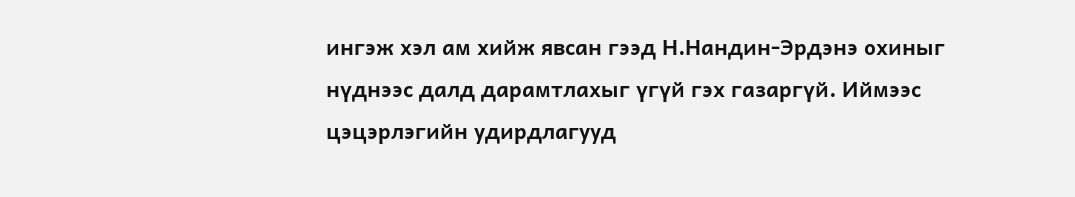ингэж хэл ам хийж явсан гээд Н.Нандин-Эрдэнэ охиныг нүднээс далд дарамтлахыг үгүй гэх газаргүй. Иймээс цэцэрлэгийн удирдлагууд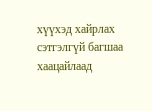хүүхэд хайрлах сэтгэлгүй багшаа хаацайлаад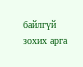байлгүй зохих арга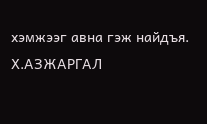хэмжээг авна гэж найдъя.
Х.АЗЖАРГАЛ